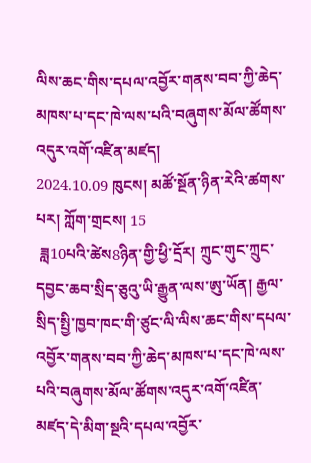ལིས་ཆང་གིས་དཔལ་འབྱོར་གནས་བབ་ཀྱི་ཆེད་མཁས་པ་དང་ཁེ་ལས་པའི་བཞུགས་མོལ་ཚོགས་འདུར་འགོ་འཛིན་མཛད།
2024.10.09 ཁུངས། མཚོ་སྔོན་ཉིན་རེའི་ཚགས་པར། ཀློག་གྲངས། 15
 ཟླ10པའི་ཚེས8ཉིན་གྱི་ཕྱི་དྲོར། ཀྲུང་གུང་ཀྲུང་དབྱང་ཆབ་སྲིད་ཅུའུ་ཡི་རྒྱུན་ལས་ཨུ་ཡོན། རྒྱལ་སྲིད་སྤྱི་ཁྱབ་ཁང་གི་ཙུང་ལི་ལིས་ཆང་གིས་དཔལ་འབྱོར་གནས་བབ་ཀྱི་ཆེད་མཁས་པ་དང་ཁེ་ལས་པའི་བཞུགས་མོལ་ཚོགས་འདུར་འགོ་འཛིན་མཛད་དེ་མིག་སྔའི་དཔལ་འབྱོར་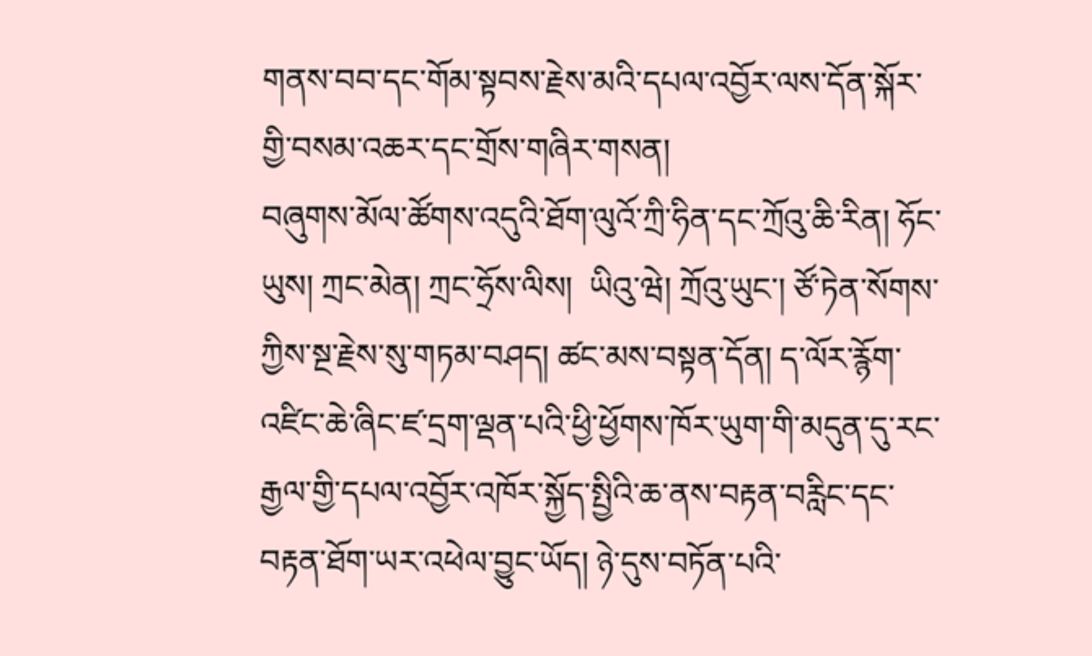གནས་བབ་དང་གོམ་སྟབས་རྗེས་མའི་དཔལ་འབྱོར་ལས་དོན་སྐོར་གྱི་བསམ་འཆར་དང་གྲོས་གཞིར་གསན།
བཞུགས་མོལ་ཚོགས་འདུའི་ཐོག་ལུའོ་ཀྲི་ཧིན་དང་ཀྲོའུ་ཆི་རིན། ཧོང་ཡུས། ཀྲང་མེན། ཀྲང་ཧྲོས་ལིས།  ཡིའུ་ཝེ། ཀྲོའུ་ཡུང་། ཙོ་ཏེན་སོགས་ཀྱིས་སྔ་རྗེས་སུ་གཏམ་བཤད། ཚང་མས་བསྟན་དོན། ད་ལོར་རྙོག་འཛིང་ཆེ་ཞིང་ཛ་དྲག་ལྡན་པའི་ཕྱི་ཕྱོགས་ཁོར་ཡུག་གི་མདུན་དུ་རང་རྒྱལ་གྱི་དཔལ་འབྱོར་འཁོར་སྐྱོད་སྤྱིའི་ཆ་ནས་བརྟན་བརླིང་དང་བརྟན་ཐོག་ཡར་འཕེལ་བྱུང་ཡོད། ཉེ་དུས་བཏོན་པའི་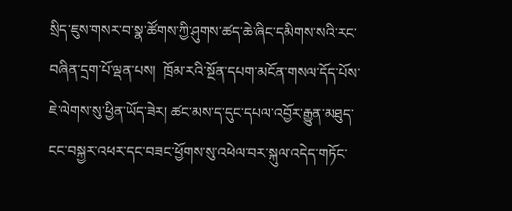སྲིད་ཇུས་གསར་བ་སྣ་ཚོགས་ཀྱི་ཤུགས་ཚད་ཆེ་ཞིང་དམིགས་སའི་རང་བཞིན་དྲག་པོ་ལྡན་པས།  ཁྲོམ་རའི་སྔོན་དཔག་མངོན་གསལ་དོད་པོས་ཇེ་ལེགས་སུ་ཕྱིན་ཡོད་ཟེར། ཚང་མས་ད་དུང་དཔལ་འབྱོར་རྒྱུན་མཐུད་ངང་བསྐྱར་འཕར་དང་བཟང་ཕྱོགས་སུ་འཕེལ་བར་སྐུལ་འདེད་གཏོང་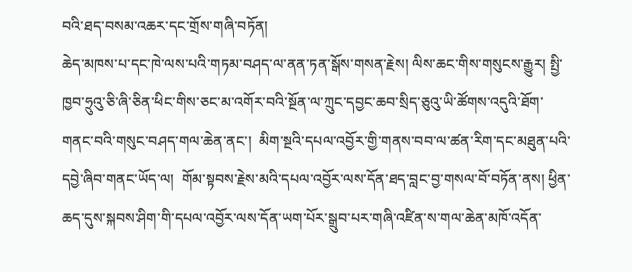བའི་ཐད་བསམ་འཆར་དང་གྲོས་གཞི་བཏོན།
ཆེད་མཁས་པ་དང་ཁེ་ལས་པའི་གཏམ་བཤད་ལ་ནན་ཏན་སྒོས་གསན་རྗེས། ལིས་ཆང་གིས་གསུངས་རྒྱུར། སྤྱི་ཁྱབ་ཧྲུའུ་ཅི་ཞི་ཅིན་ཕིང་གིས་ཅང་མ་འགོར་བའི་སྔོན་ལ་ཀྲུང་དབྱང་ཆབ་སྲིད་ཅུའུ་ཡི་ཚོགས་འདུའི་ཐོག་གནང་བའི་གསུང་བཤད་གལ་ཆེན་ནང་།  མིག་སྔའི་དཔལ་འབྱོར་གྱི་གནས་བབ་ལ་ཚན་རིག་དང་མཐུན་པའི་དབྱེ་ཞིབ་གནང་ཡོད་ལ།  གོམ་སྟབས་རྗེས་མའི་དཔལ་འབྱོར་ལས་དོན་ཐད་བླང་བྱ་གསལ་བོ་བཏོན་ནས། ཕྱིན་ཆད་དུས་སྐབས་ཤིག་གི་དཔལ་འབྱོར་ལས་དོན་ཡག་པོར་སྒྲུབ་པར་གཞི་འཛིན་ས་གལ་ཆེན་མཁོ་འདོན་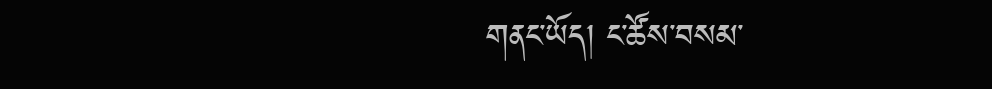གནང་ཡོད། ང་ཚོས་བསམ་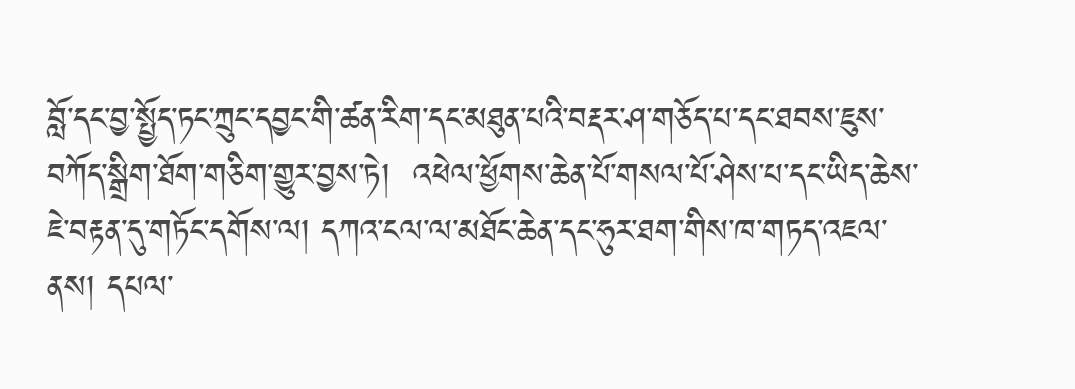བློ་དང་བྱ་སྤྱོད་ཏང་ཀྲུང་དབྱང་གི་ཚན་རིག་དང་མཐུན་པའི་བརྡར་ཤ་གཅོད་པ་དང་ཐབས་ཇུས་བཀོད་སྒྲིག་ཐོག་གཅིག་གྱུར་བྱས་ཏེ།  འཕེལ་ཕྱོགས་ཆེན་པོ་གསལ་པོ་ཤེས་པ་དང་ཡིད་ཆེས་ཇེ་བརྟན་དུ་གཏོང་དགོས་ལ། དཀའ་ངལ་ལ་མཐོང་ཆེན་དང་ཧུར་ཐག་གིས་ཁ་གཏད་འཇལ་ནས། དཔལ་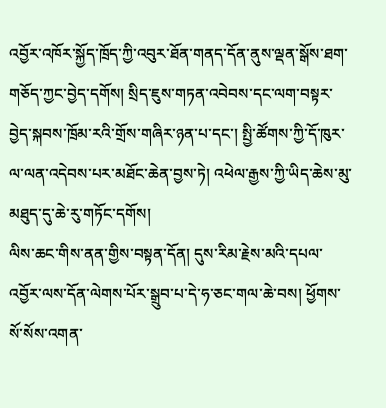འབྱོར་འཁོར་སྐྱོད་ཁྲོད་ཀྱི་འབུར་ཐོན་གནད་དོན་ནུས་ལྡན་སྒོས་ཐག་གཅོད་ཀྱང་བྱེད་དགོས། སྲིད་ཇུས་གཏན་འབེབས་དང་ལག་བསྟར་བྱེད་སྐབས་ཁྲོམ་རའི་གྲོས་གཞིར་ཉན་པ་དང་། སྤྱི་ཚོགས་ཀྱི་དོ་ཁུར་ལ་ལན་འདེབས་པར་མཐོང་ཆེན་བྱས་ཏེ། འཕེལ་རྒྱས་ཀྱི་ཡིད་ཆེས་མུ་མཐུད་དུ་ཆེ་རུ་གཏོང་དགོས།
ལིས་ཆང་གིས་ནན་གྱིས་བསྟན་དོན། དུས་རིམ་རྗེས་མའི་དཔལ་འབྱོར་ལས་དོན་ལེགས་པོར་སྒྲུབ་པ་དེ་ཧ་ཅང་གལ་ཆེ་བས། ཕྱོགས་སོ་སོས་འགན་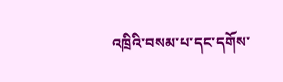འཁྲིའི་བསམ་པ་དང་དགོས་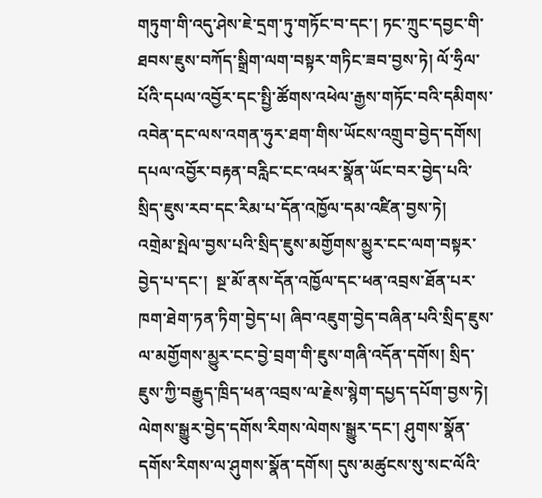གཏུག་གི་འདུ་ཤེས་ཇེ་དྲག་ཏུ་གཏོང་བ་དང་། ཏང་ཀྲུང་དབྱང་གི་ཐབས་ཇུས་བཀོད་སྒྲིག་ལག་བསྟར་གཏིང་ཟབ་བྱས་ཏེ། ལོ་ཧྲིལ་པོའི་དཔལ་འབྱོར་དང་སྤྱི་ཚོགས་འཕེལ་རྒྱས་གཏོང་བའི་དམིགས་འབེན་དང་ལས་འགན་ཧུར་ཐག་གིས་ཡོངས་འགྲུབ་བྱེད་དགོས། དཔལ་འབྱོར་བརྟན་བརླིང་ངང་འཕར་སྣོན་ཡོང་བར་བྱེད་པའི་སྲིད་ཇུས་རབ་དང་རིམ་པ་དོན་འཁྱོལ་དམ་འཛིན་བྱས་ཏེ།   འགྲེམ་སྤེལ་བྱས་པའི་སྲིད་ཇུས་མགྱོགས་མྱུར་ངང་ལག་བསྟར་བྱེད་པ་དང་།  སྔ་མོ་ནས་དོན་འཁྱོལ་དང་ཕན་འབྲས་ཐོན་པར་ཁག་ཐེག་ཏན་ཏིག་བྱེད་པ། ཞིབ་འཇུག་བྱེད་བཞིན་པའི་སྲིད་ཇུས་ལ་མགྱོགས་མྱུར་ངང་བྱེ་བྲག་གི་ཇུས་གཞི་འདོན་དགོས། སྲིད་ཇུས་ཀྱི་བརྒྱུད་ཁྲིད་ཕན་འབྲས་ལ་རྗེས་སྙེག་དཔྱད་དཔོག་བྱས་ཏེ། ལེགས་སྒྱུར་བྱེད་དགོས་རིགས་ལེགས་སྒྱུར་དང་། ཤུགས་སྣོན་དགོས་རིགས་ལ་ཤུགས་སྣོན་དགོས། དུས་མཚུངས་སུ་སང་ལོའི་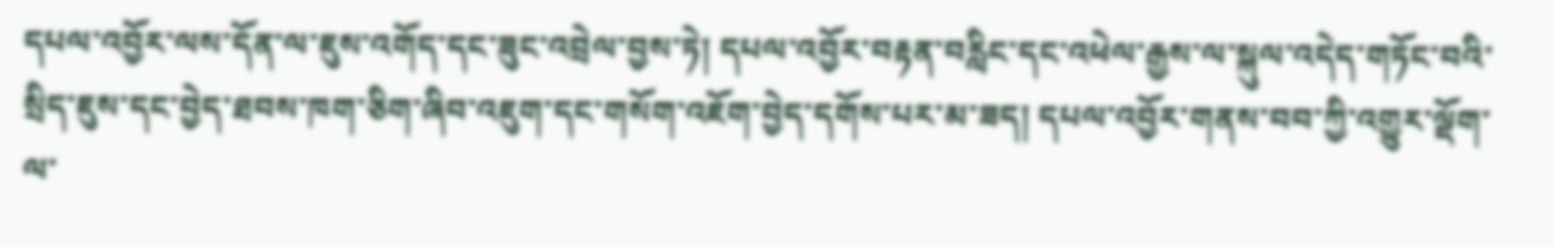དཔལ་འབྱོར་ལས་དོན་ལ་ཇུས་འགོད་དང་ཟུང་འབྲེལ་བྱས་ཏེ། དཔལ་འབྱོར་བརྟན་བརླིང་དང་འཕེལ་རྒྱས་ལ་སྐུལ་འདེད་གཏོང་བའི་སྲིད་ཇུས་དང་བྱེད་ཐབས་ཁག་ཅིག་ཞིབ་འཇུག་དང་གསོག་འཇོག་བྱེད་དགོས་པར་མ་ཟད། དཔལ་འབྱོར་གནས་བབ་ཀྱི་འགྱུར་ལྡོག་ལ་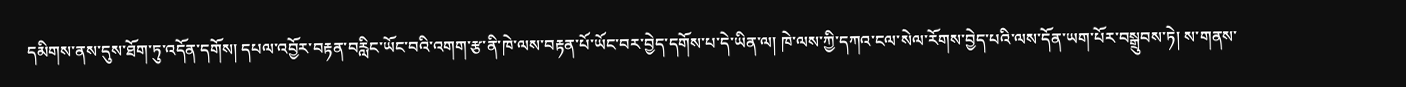དམིགས་ནས་དུས་ཐོག་ཏུ་འདོན་དགོས། དཔལ་འབྱོར་བརྟན་བརླིང་ཡོང་བའི་འགག་རྩ་ནི་ཁེ་ལས་བརྟན་པོ་ཡོང་བར་བྱེད་དགོས་པ་དེ་ཡིན་ལ། ཁེ་ལས་ཀྱི་དཀའ་ངལ་སེལ་རོགས་བྱེད་པའི་ལས་དོན་ཡག་པོར་བསྒྲུབས་ཏེ། ས་གནས་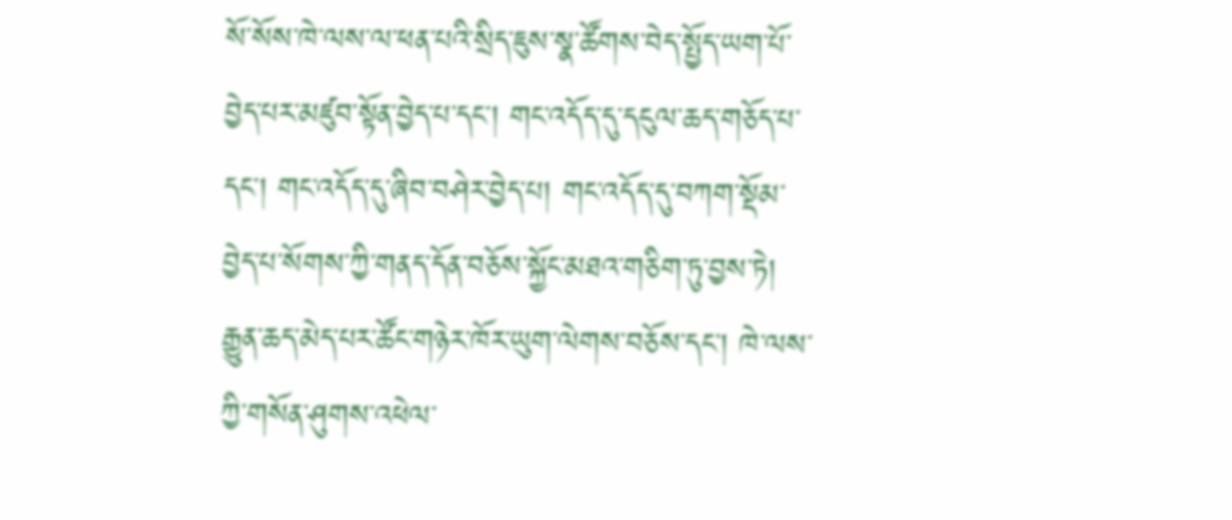སོ་སོས་ཁེ་ལས་ལ་ཕན་པའི་སྲིད་ཇུས་སྣ་ཚོགས་བེད་སྤྱོད་ཡག་པོ་བྱེད་པར་མཛུབ་སྟོན་བྱེད་པ་དང་། གང་འདོད་དུ་དངུལ་ཆད་གཅོད་པ་དང་། གང་འདོད་དུ་ཞིབ་བཤེར་བྱེད་པ། གང་འདོད་དུ་བཀག་སྡོམ་བྱེད་པ་སོགས་ཀྱི་གནད་དོན་བཅོས་སྐྱོང་མཐའ་གཅིག་ཏུ་བྱས་ཏེ། རྒྱུན་ཆད་མེད་པར་ཚོང་གཉེར་ཁོར་ཡུག་ལེགས་བཅོས་དང་། ཁེ་ལས་ཀྱི་གསོན་ཤུགས་འཕེལ་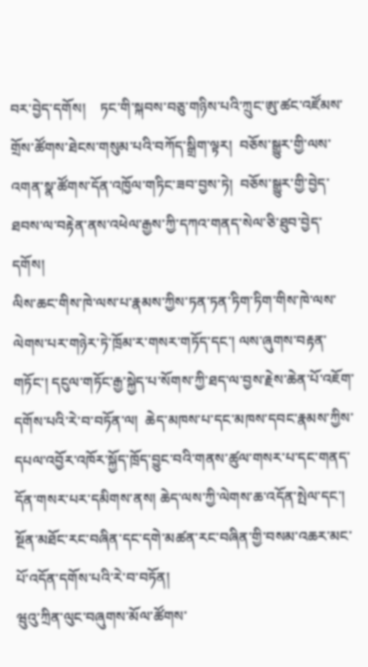བར་བྱེད་དགོས།    ཏང་གི་སྐབས་བཅུ་གཉིས་པའི་ཀྲུང་ཨུ་ཚང་འཛོམས་གྲོས་ཚོགས་ཐེངས་གསུམ་པའི་བཀོད་སྒྲིག་ལྟར།  བཅོས་སྒྱུར་གྱི་ལས་འགན་སྣ་ཚོགས་དོན་འཁྱོལ་གཏིང་ཟབ་བྱས་ཏེ།  བཅོས་སྒྱུར་གྱི་བྱེད་ཐབས་ལ་བརྟེན་ནས་འཕེལ་རྒྱས་ཀྱི་དཀའ་གནད་སེལ་ཅི་ཐུབ་བྱེད་དགོས།
ལིས་ཆང་གིས་ཁེ་ལས་པ་རྣམས་ཀྱིས་ཏན་ཏན་ཏིག་ཏིག་གིས་ཁེ་ལས་ལེགས་པར་གཉེར་ཏེ་ཁྲོམ་ར་གསར་གཏོད་དང་། ལས་ཞུགས་བརྟན་གཏོང་། དངུལ་གཏོང་རྒྱ་སྐྱེད་པ་སོགས་ཀྱི་ཐད་ལ་བྱས་རྗེས་ཆེན་པོ་འཇོག་དགོས་པའི་རེ་བ་བཏོན་ལ།  ཆེད་མཁས་པ་དང་མཁས་དབང་རྣམས་ཀྱིས་དཔལ་འབྱོར་འཁོར་སྐྱོད་ཁྲོད་བྱུང་བའི་གནས་ཚུལ་གསར་པ་དང་གནད་དོན་གསར་པར་དམིགས་ནས། ཆེད་ལས་ཀྱི་ལེགས་ཆ་འདོན་སྤེལ་དང་།  སྔོན་མཐོང་རང་བཞིན་དང་དགེ་མཚན་རང་བཞིན་གྱི་བསམ་འཆར་མང་པོ་འདོན་དགོས་པའི་རེ་བ་བཏོན།
ཝུའུ་ཀྲིན་ལུང་བཞུགས་མོལ་ཚོགས་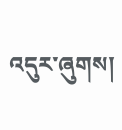འདུར་ཞུགས།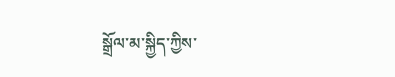སྒྲོལ་མ་སྐྱིད་ཀྱིས་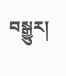བསྒྱུར།